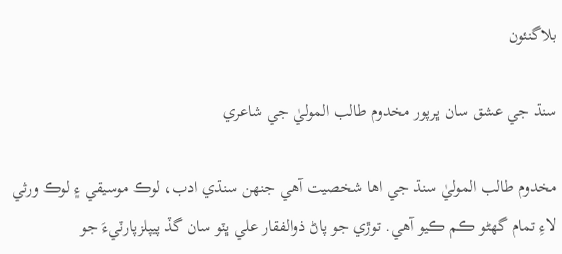بلاگنئون

سنڌ جي عشق سان ڀرپور مخدوم طالب الموليٰ جي شاعري

مخدوم طالب الموليٰ سنڌ جي اها شخصيت آهي جنهن سنڌي ادب، لوڪ موسيقي ۽ لوڪ ورثي لاءِ تمام گهڻو ڪم ڪيو آهي. توڙي جو پاڻ ذوالفقار علي ڀٽو سان گڏ پيپلزپارٽيءَ جو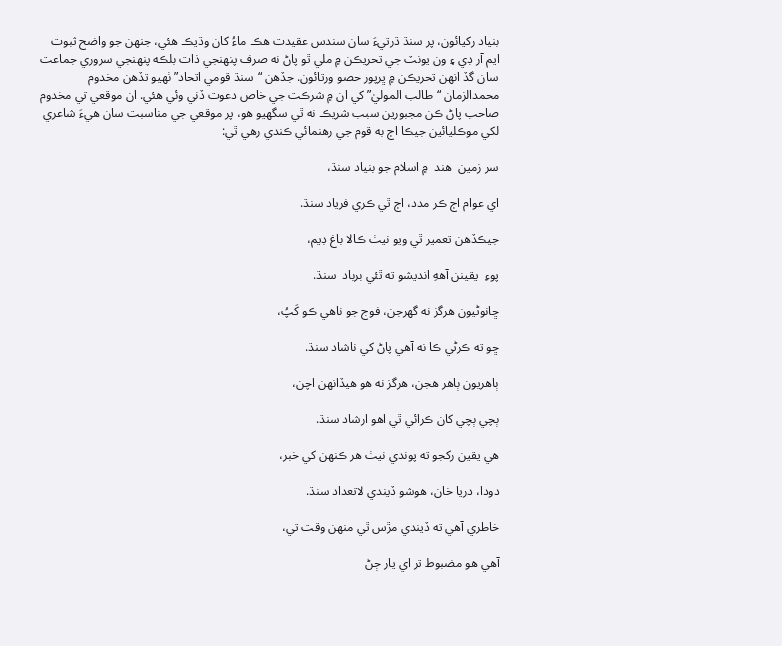بنياد رکيائون، پر سنڌ ڌرتيءَ سان سندس عقيدت هڪ ماءُ کان وڌيڪ هئي، جنهن جو واضح ثبوت ايم آر ڊي ۽ ون يونٽ جي تحريڪن ۾ ملي ٿو پاڻ نه صرف پنهنجي ذات بلڪه پنهنجي سروري جماعت سان گڏ انهن تحريڪن ۾ ڀرپور حصو ورتائون. جڏهن “سنڌ قومي اتحاد” ٺهيو تڏهن مخدوم محمدالزمان “طالب الموليٰ” کي ان ۾ شرڪت جي خاص دعوت ڏني وئي هئي. ان موقعي تي مخدوم صاحب پاڻ ڪن مجبورين سبب شريڪ نه ٿي سگهيو هو، پر موقعي جي مناسبت سان هيءَ شاعري لکي موڪليائين جيڪا اڄ به قوم جي رهنمائي ڪندي رهي ٿي:

سر زمين  هند  ۾ اسلام جو بنياد سنڌ،

اي عوام اڄ ڪر مدد، اڄ ٿي ڪري فرياد سنڌ.

جيڪڏهن تعمير ٿي ويو نيٺ ڪالا باغ ڊيم،

پوءِ  يقينن آههِ انديشو ته ٿئي برباد  سنڌ.

ڇانوڻيون هرگز نه گهرجن، فوج جو ناهي ڪو کَپُ،

ڇو ته ڪرڻي ڪا نه آهي پاڻ کي ناشاد سنڌ.

ٻاهريون ٻاهر هجن، هرگز نه هو هيڏانهن اچن،

ٻچي ٻچي کان ڪرائي ٿي اهو ارشاد سنڌ.

هي يقين رکجو ته پوندي نيٺ هر ڪنهن کي خبر،

دودا، دريا خان، هوشو ڏيندي لاتعداد سنڌ.

خاطري آهي ته ڏيندي مڙس ٿي منهن وقت تي،

آهي هو مضبوط تر اي يار ڄڻ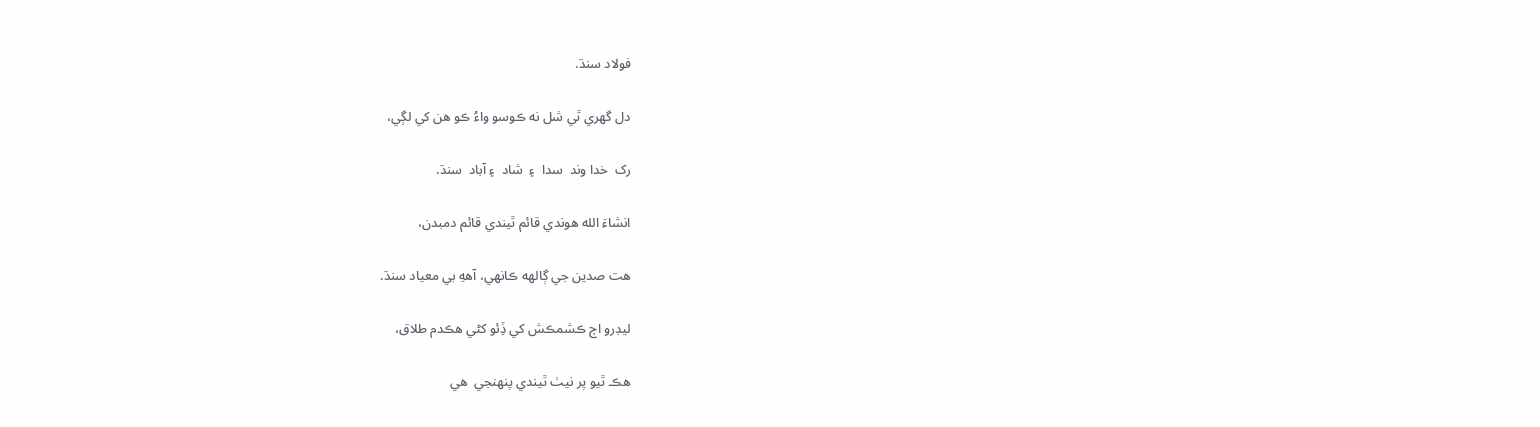فولاد سنڌ.

دل گهري ٿي شل نه ڪوسو واءُ ڪو هن کي لڳي،

رک  خدا وند  سدا  ۽  شاد  ۽ آباد  سنڌ.

انشاءَ الله هوندي قائم ٿيندي قائم دمبدن،

هت صدين جي ڳالهه ڪانهي، آههِ بي معياد سنڌ.

ليڊرو اڄ ڪشمڪش کي ڏِئو کڻي هڪدم طلاق،

هڪ ٿيو پر نيٺ ٿيندي پنهنجي  هي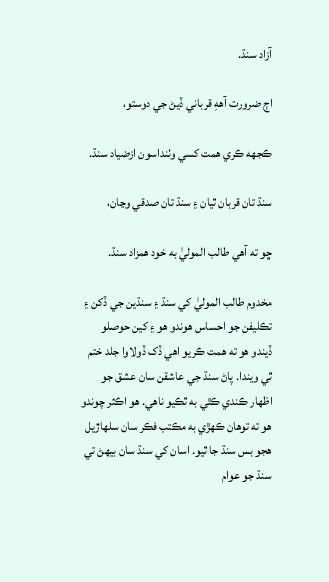آزاد سنڌ.

اڄ ضرورت آههِ قرباني ڏيڻ جي دوستو،

ڪجهه ڪري همت کسي وٺنداسون ازضياد سنڌ.

سنڌ تان قربان ٿيان ۽ سنڌ تان صدقي وڃان،

ڇو ته آهي طالب الموليٰ به خود همزاد سنڌ.

مخدوم طالب الموليٰ کي سنڌ ۽ سنڌين جي ڏکن ۽ تڪليفن جو احساس هوندو هو ۽ کين حوصلو ڏيندو هو ته همت ڪريو اهي ڏک ڏولاوا جلد ختم ٿي ويندا. پاڻ سنڌ جي عاشقن سان عشق جو اظهار ڪندي ڪٿي به ٿڪيو ناهي. ھو اڪثر چوندو هو ته توهان ڪھڙي به مڪتب فڪر سان سلهاڙيل هجو بس سنڌ جا ٿيو. اسان کي سنڌ سان بيھڻ تي سنڌ جو عوام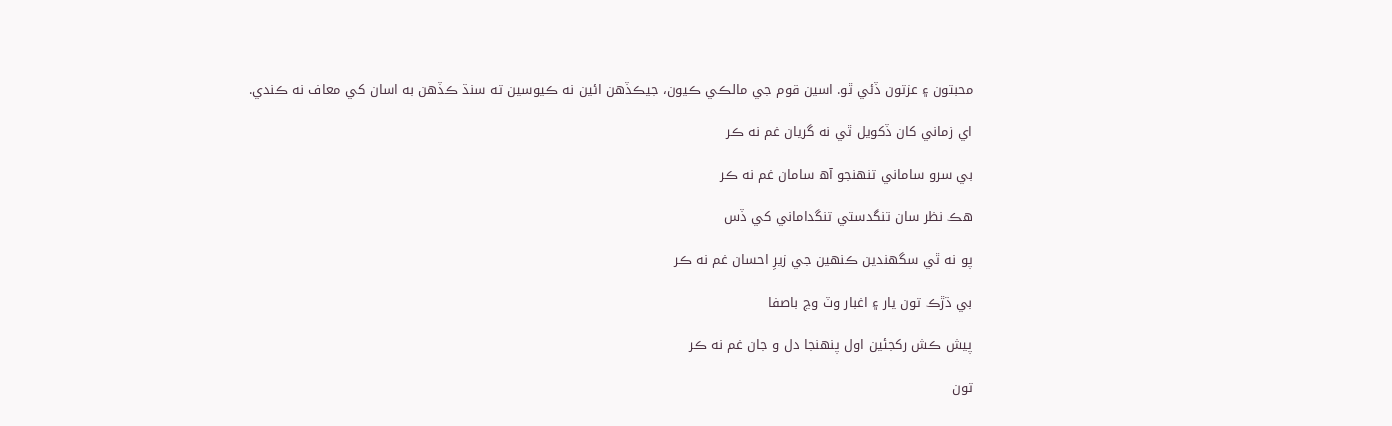محبتون ۽ عزتون ڏئي ٿو. اسين قوم جي مالڪي ڪيون، جيڪڏهن ائين نه ڪيوسين ته سنڌ ڪڏھن به اسان کي معاف نه ڪندي.

اي زماني کان ڏکويل ٿي نه گريان غم نه ڪر

بي سرو ساماني تنهنجو آھ سامان غم نه ڪر

هڪ نظر سان تنگدستي تنگداماني کي ڏس

پو نه ٿي سگهندين ڪنهين جي زيرِ احسان غم نه ڪر

بي ڌڙڪ تون يار ۽ اغبار وٽ وڃ باصفا

پيش ڪش رکجئين اول پنهنجا دل و جان غم نه ڪر

تون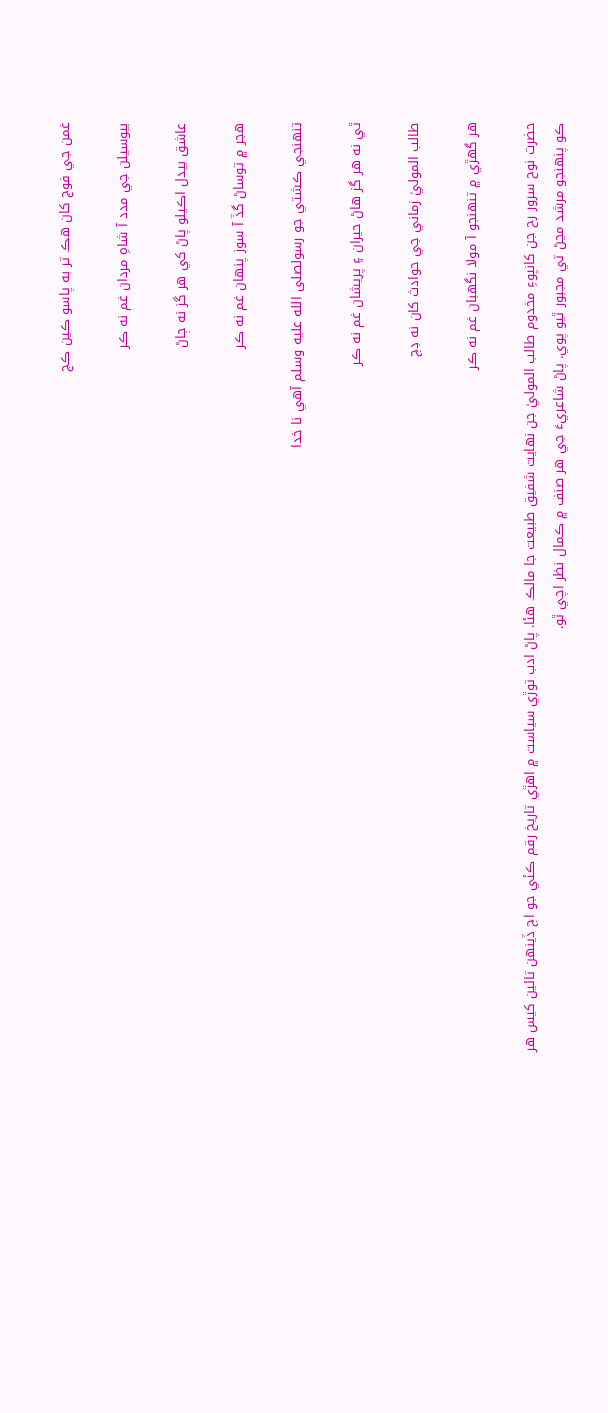غمن جي فوج کان هڪ تر به پاسو ڪين ڪج

بيوسيلن جي مدد آ شاهِ مردان غم نه ڪر

عاشق بيدل اڪيلو پاڻ کي هر گز نه ڄاڻ

هجر ۾ توساڻ گڏ آ سوز پنهان غم نه ڪر

تنهنجي ڪشتي جو رسولصلى الله عليه وسلم آهي نا خدا

ٿي نه هر گز هاڻ حيران ۽ پريشان غم نه ڪر

طالب الموليٰ زماني جي حوادث کان نه ڊڄ

هر گهڙي ۾ تنهنجو آ مولا نگهبان غم نه ڪر

حضرت نوح سرور رح جن کانپوءِ مخدوم طالب الموليٰ جن نهايت شفيق طبيعت جا مالڪ هئا. پاڻ ادب توڙي سياست ۾ اھڙي تاريخ رقم ڪئي جو اڄ ڏينهن تائين کيس هر ڪو پنهنجو مرشد مڃڻ تي مجبور ٿيو پوي. پاڻ شاعريءَ جي هر صنف ۾ ڪمال نظر اچي ٿو.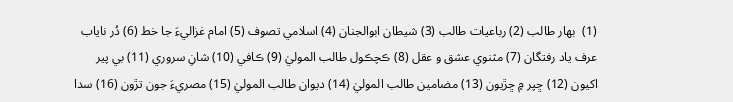(1)  بهار طالب (2) رباعيات طالب (3) شيطان ابوالجنان (4) اسلامي تصوف (5) امام غزاليءَ جا خط (6) دُر ناياب عرف ياد رفتگان (7) مثنوي عشق و عقل (8) ڪچڪول طالب الموليٰ (9) ڪافي (10) شانِ سروري (11) بي پير اکيون (12) ڇپر ۾ ڇڙيون (13) مضامين طالب الموليٰ (14) ديوان طالب الموليٰ (15) مصريءَ جون تڙون (16) سدا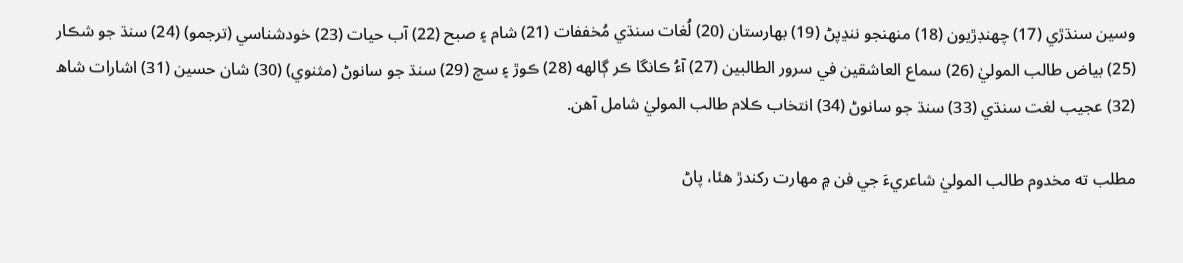وسين سنڌڙي (17) چهنڊڙيون (18) منهنجو ننڍپڻ (19) بهارستان (20) لُغات سنڌي مُخففات (21) شام ۽ صبح (22) آب حيات (23) خودشناسي (ترجمو) (24) سنڌ جو شڪار (25) بياض طالب الموليٰ (26) سماع العاشقين في سرور الطالبين (27) آءُ ڪانگا ڪر ڳالھه (28) ڪوڙ ۽ سچ (29) سنڌ جو سانوڻ (مثنوي) (30) شان حسين (31) اشارات شاھ (32) عجيب لغت سنڌي (33) سنڌ جو سانوڻ (34) انتخاب ڪلام طالب الموليٰ شامل آهن.

مطلب ته مخدوم طالب الموليٰ شاعريءَ جي فن ۾ مهارت رکندڙ هئا، پاڻ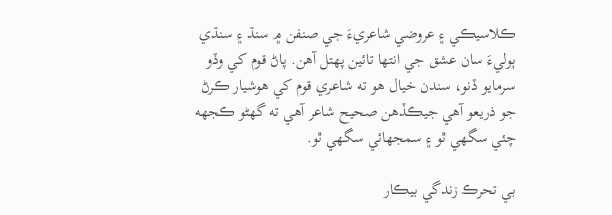ڪلاسيڪي ۽ عروضي شاعريءَ جي صنفن ۾ سنڌ ۽ سنڌي ٻوليءَ سان عشق جي انتها تائين پهتل آهن. پاڻ قوم کي وڏو سرمايو ڏنو، سندن خيال هو ته شاعري قوم کي هوشيار ڪرڻ جو ذريعو آهي جيڪڏهن صحيح شاعر آهي ته گهڻو ڪجهه چئي سگهي ٿو ۽ سمجهائي سگهي ٿو.

بي تحرڪ زندگي بيڪار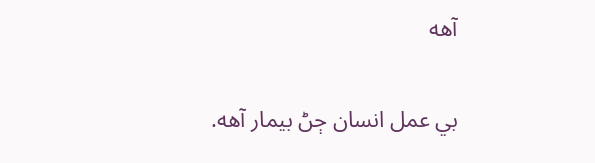آهه

بي عمل انسان ڄڻ بيمار آهه.